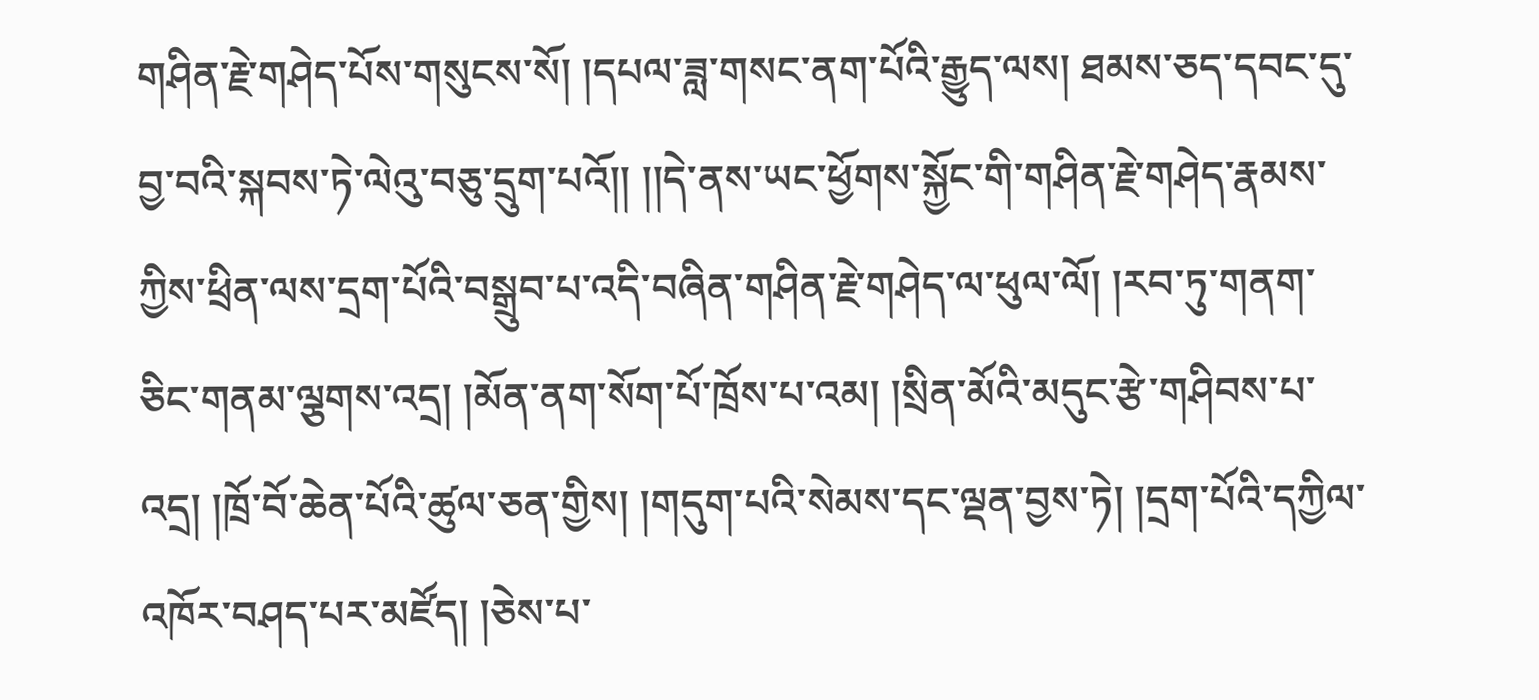གཤིན་རྗེ་གཤེད་པོས་གསུངས་སོ། །དཔལ་ཟླ་གསང་ནག་པོའི་རྒྱུད་ལས། ཐམས་ཅད་དབང་དུ་བྱ་བའི་སྐབས་ཏེ་ལེའུ་བཅུ་དྲུག་པའོ།། །།དེ་ནས་ཡང་ཕྱོགས་སྐྱོང་གི་གཤིན་རྗེ་གཤེད་རྣམས་ཀྱིས་ཕྲིན་ལས་དྲག་པོའི་བསྒྲུབ་པ་འདི་བཞིན་གཤིན་རྗེ་གཤེད་ལ་ཕུལ་ལོ། །རབ་ཏུ་གནག་ཅིང་གནམ་ལྕགས་འདྲ། །མོན་ནག་སོག་པོ་ཁྲོས་པ་འམ། །སྲིན་མོའི་མདུང་རྩེ་གཤིབས་པ་འདྲ། །ཁྲོ་བོ་ཆེན་པོའི་ཚུལ་ཅན་གྱིས། །གདུག་པའི་སེམས་དང་ལྡན་བྱས་ཏེ། །དྲག་པོའི་དཀྱིལ་འཁོར་བཤད་པར་མཛོད། །ཅེས་པ་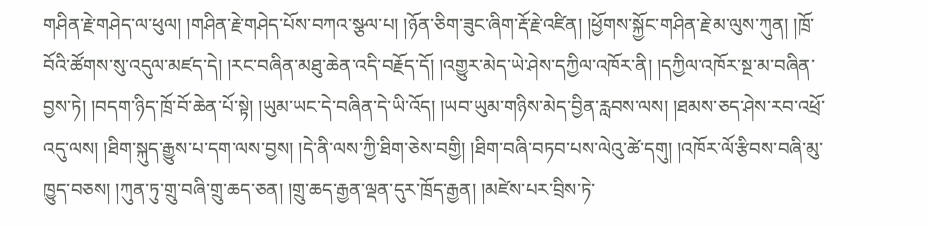གཤིན་རྗེ་གཤེད་ལ་ཕུལ། །གཤིན་རྗེ་གཤེད་པོས་བཀའ་སྩལ་པ། །ཉོན་ཅིག་ཟུང་ཞིག་རྡོ་རྗེ་འཛིན། །ཕྱོགས་སྐྱོང་གཤིན་རྗེ་མ་ལུས་ཀུན། །ཁྲོ་བོའི་ཚོགས་སུ་འདུལ་མཛད་དེ། །རང་བཞིན་མཐུ་ཆེན་འདི་བརྗོད་དོ། །འགྱུར་མེད་ཡེ་ཤེས་དཀྱིལ་འཁོར་ནི། །དཀྱིལ་འཁོར་སྔ་མ་བཞིན་བྱས་ཏེ། །བདག་ཉིད་ཁྲོ་བོ་ཆེན་པོ་སྟེ། །ཡུམ་ཡང་དེ་བཞིན་དེ་ཡི་འོད། །ཡབ་ཡུམ་གཉིས་མེད་བྱིན་རླབས་ལས། །ཐམས་ཅད་ཤེས་རབ་འཕྲོ་འདུ་ལས། །ཐིག་སྐུད་རྒྱུས་པ་དག་ལས་བྱས། །དེ་ནི་ལས་ཀྱི་ཐིག་ཅེས་བགྱི། །ཐིག་བཞི་བཏབ་པས་ལེའུ་ཚེ་དགུ། །འཁོར་ལོ་རྩིབས་བཞི་མུ་ཁྱུད་བཅས། །ཀུན་ཏུ་གྲུ་བཞི་གྲུ་ཆད་ཅན། །གྲུ་ཆད་རྒྱན་ལྡན་དུར་ཁྲོད་རྒྱན། །མཛེས་པར་བྲིས་ཏེ་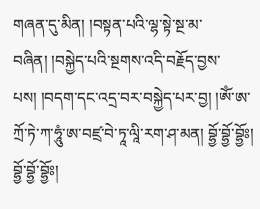གཞན་དུ་མིན། །བསྟན་པའི་ལྷ་སྟེ་སྔ་མ་བཞིན། །བསྐྱེད་པའི་སྔགས་འདི་བརྗོད་བྱས་པས། །བདག་དང་འདྲ་བར་བསྐྱེད་པར་བྱ། །ཨོཾ་ཨ་ཀྲོ་ཏེ་ཀ་ཧཱུཾ་ཨ་བཛྲ་བེ་ཏཱ་ལཱི་རག་ཤ་མན། བྷྱོ་བྷྱོ་བྷྱོཿ། བྷྱོ་བྷྱོ་བྷྱོཿ།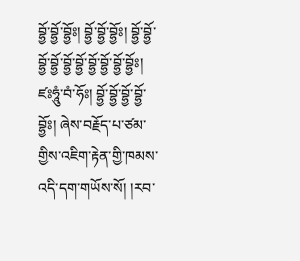བྷྱོ་བྷྱོ་བྷྱོཿ། བྷྱོ་བྷྱོ་བྷྱོཿ། བྷྱོ་བྷྱོ་བྷྱོ་བྷྱོ་བྷྱོ་བྷྱོ་བྷྱོ་བྷྱོ་བྷྱོ་བྷྱོཿ། ཛཿཧཱུཾ་བཾ་ཧོཿ། བྷྱོ་བྷྱོ་བྷྱོ་བྷྱོ་བྷྱོཿ། ཞེས་བརྗོད་པ་ཙམ་གྱིས་འཇིག་རྟེན་གྱི་ཁམས་འདི་དག་གཡོས་སོ། །རབ་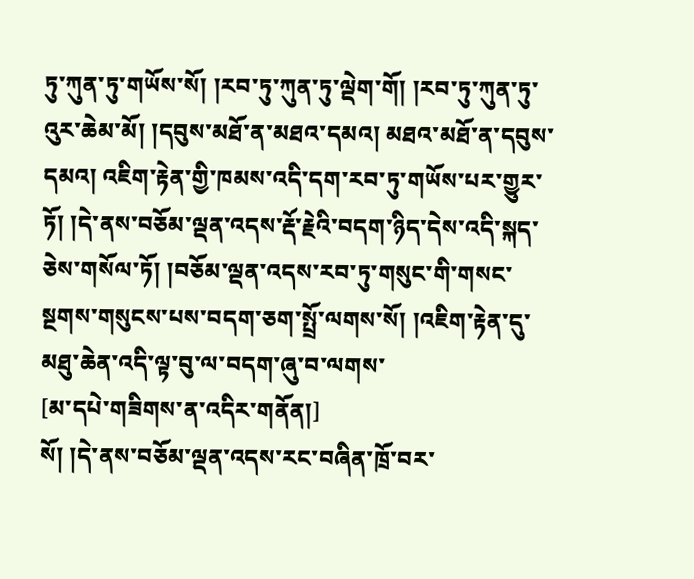ཏུ་ཀུན་ཏུ་གཡོས་སོ། །རབ་ཏུ་ཀུན་ཏུ་ལྡེག་གོ། །རབ་ཏུ་ཀུན་ཏུ་འུར་ཆེམ་མོ། །དབུས་མཐོ་ན་མཐའ་དམའ། མཐའ་མཐོ་ན་དབུས་དམའ། འཇིག་རྟེན་གྱི་ཁམས་འདི་དག་རབ་ཏུ་གཡོས་པར་གྱུར་ཏོ། །དེ་ནས་བཅོམ་ལྡན་འདས་རྡོ་རྗེའི་བདག་ཉིད་དེས་འདི་སྐད་ཅེས་གསོལ་ཏོ། །བཅོམ་ལྡན་འདས་རབ་ཏུ་གསུང་གི་གསང་སྔགས་གསུངས་པས་བདག་ཅག་སྤྲོ་ལགས་སོ། །འཇིག་རྟེན་དུ་མཐུ་ཆེན་འདི་ལྟ་བུ་ལ་བདག་ཞུ་བ་ལགས་
[མ་དཔེ་གཟིགས་ན་འདིར་གནོན།]
སོ། །དེ་ནས་བཅོམ་ལྡན་འདས་རང་བཞིན་ཁྲོ་བར་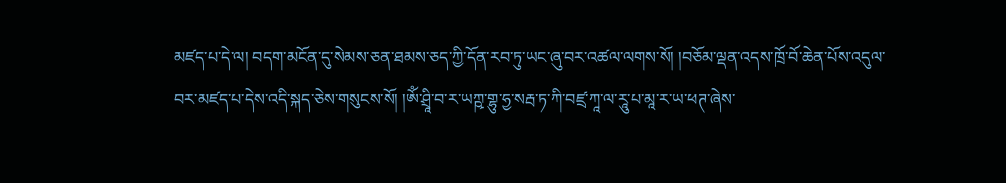མཛད་པ་དེ་ལ། བདག་མངོན་དུ་སེམས་ཅན་ཐམས་ཅད་ཀྱི་དོན་རབ་ཏུ་ཡང་ཞུ་བར་འཚལ་ལགས་སོ། །བཅོམ་ལྡན་འདས་ཁྲོ་བོ་ཆེན་པོས་འདུལ་བར་མཛད་པ་དེས་འདི་སྐད་ཅེས་གསུངས་སོ། །ཨོཾ་ཤྲཱི་བ་ར་ཡཀྵ་གྷུ་ཧྱ་སརྦ་ཏ་ཀི་བཛྲ་ཀཱ་ལ་རཱུ་པ་མཱ་ར་ཡ་ཕཊ་ཞེས་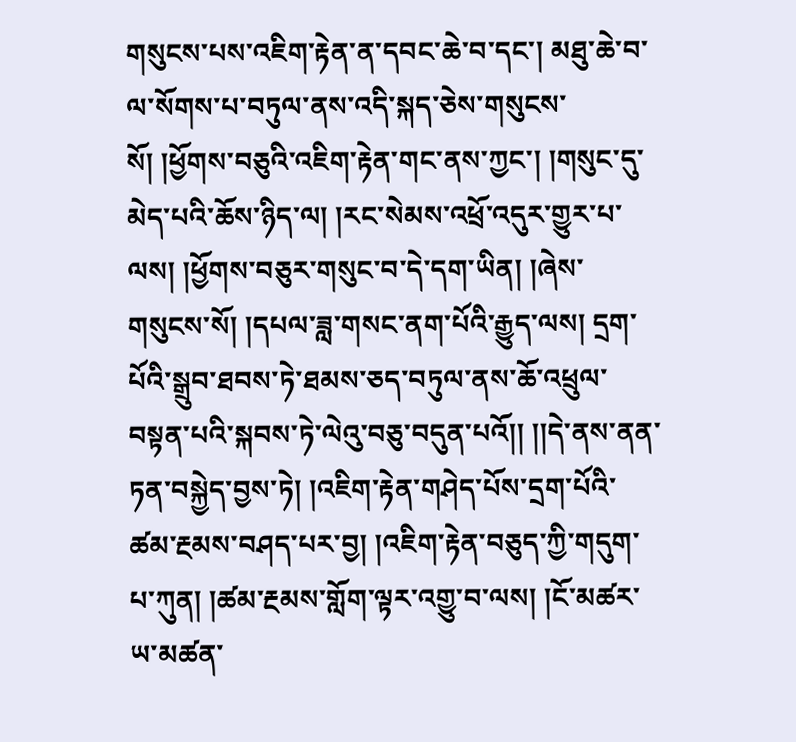གསུངས་པས་འཇིག་རྟེན་ན་དབང་ཆེ་བ་དང་། མཐུ་ཆེ་བ་ལ་སོགས་པ་བཏུལ་ནས་འདི་སྐད་ཅེས་གསུངས་སོ། །ཕྱོགས་བཅུའི་འཇིག་རྟེན་གང་ནས་ཀྱང་། །གསུང་དུ་མེད་པའི་ཆོས་ཉིད་ལ། །རང་སེམས་འཕྲོ་འདུར་གྱུར་པ་ལས། །ཕྱོགས་བཅུར་གསུང་བ་དེ་དག་ཡིན། །ཞེས་གསུངས་སོ། །དཔལ་ཟླ་གསང་ནག་པོའི་རྒྱུད་ལས། དྲག་པོའི་སྒྲུབ་ཐབས་ཏེ་ཐམས་ཅད་བཏུལ་ནས་ཆོ་འཕྲུལ་བསྟན་པའི་སྐབས་ཏེ་ལེའུ་བཅུ་བདུན་པའོ།། །།དེ་ནས་ནན་ཏན་བསྐྱེད་བྱས་ཏེ། །འཇིག་རྟེན་གཤེད་པོས་དྲག་པོའི་ཚམ་རྔམས་བཤད་པར་བྱ། །འཇིག་རྟེན་བཅུད་ཀྱི་གདུག་པ་ཀུན། །ཚམ་རྔམས་གློག་ལྟར་འགྱུ་བ་ལས། །ངོ་མཚར་ཡ་མཚན་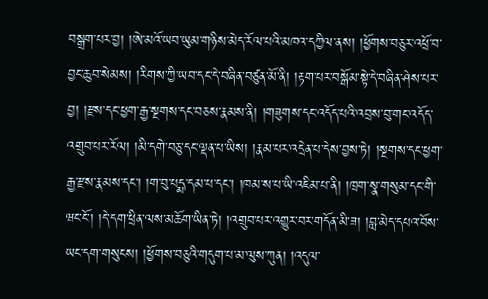བསྒྲག་པར་བྱ། །ཨེ་མའོ་ཡབ་ཡུམ་གཉིས་མེད་རོལ་པའི་མཁའ་དཀྱིལ་ནས། །ཕྱོགས་བཅུར་འཕྲོ་བ་བྱང་ཆུབ་སེམས། །རིགས་ཀྱི་ཡབ་དང་དེ་བཞིན་བཙུན་མོ་ནི། །རྟག་པར་བསྒོམ་སྟེ་དེ་བཞིན་ཤེས་པར་བྱ། །རྫས་དང་ཕྱག་རྒྱ་སྔགས་དང་བཅས་རྣམས་ནི། །གཟུགས་དང་འདོད་པའི་འབྲས་བུ་གང་འདོད་འགྲུབ་པར་རོལ། །མི་དགེ་བཅུ་དང་ལྡན་པ་ཡིས། །རྣམ་པར་འདྲེན་པ་དེས་བྱས་ཏེ། །སྔགས་དང་ཕྱག་རྒྱ་རྫས་རྣམས་དང་། །ག་བུ་པདྨ་དམ་པ་དང་། །ཁམ་ས་པ་ཡི་འཇིམ་པ་ནི། །ཁྲག་སྣ་གསུམ་དང་གི་ཝང་ངོ་། །དེ་དག་ཕྲིན་ལས་མཆོག་ཡིན་ཏེ། །འགྲུབ་པར་འགྱུར་བར་གདོན་མི་ཟ། །བླ་མེད་དཔའ་བོས་ཡང་དག་གསུངས། །ཕྱོགས་བཅུའི་གདུག་པ་མ་ལུས་ཀུན། །འདུལ་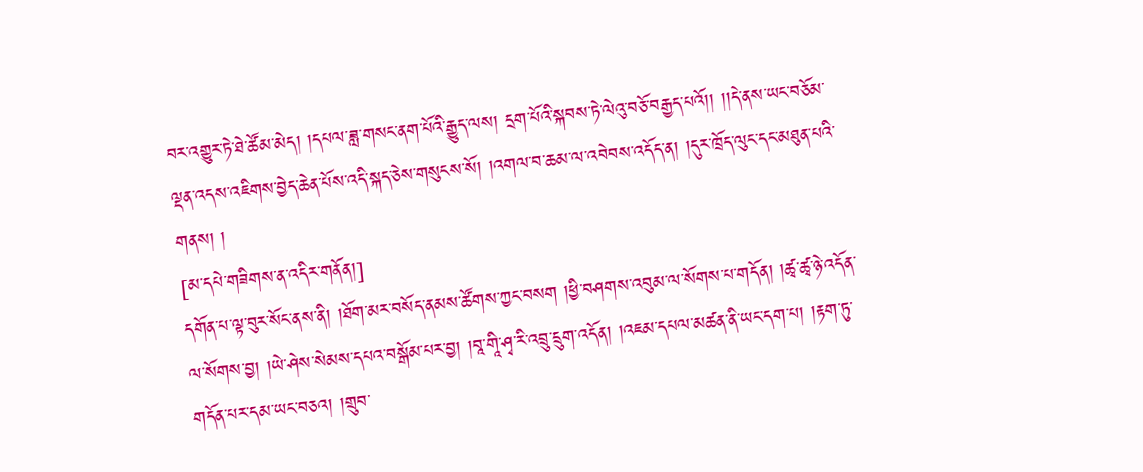བར་འགྱུར་ཏེ་ཐེ་ཚོམ་མེད། །དཔལ་ཟླ་གསང་ནག་པོའི་རྒྱུད་ལས། དྲག་པོའི་སྐབས་ཏེ་ལེའུ་བཅོ་བརྒྱད་པའོ།། །།དེ་ནས་ཡང་བཅོམ་ལྡན་འདས་འཇིགས་བྱེད་ཆེན་པོས་འདི་སྐད་ཅེས་གསུངས་སོ། །འགལ་བ་ཆམ་ལ་འབེབས་འདོད་ན། །དུར་ཁྲོད་ལུང་དང་མཐུན་པའི་གནས། །
[མ་དཔེ་གཟིགས་ན་འདིར་གནོན།]
དགོན་པ་ལྟ་བུར་སོང་ནས་ནི། །ཐོག་མར་བསོད་ནམས་ཚོགས་ཀྱང་བསག །ཕྱི་བཤགས་འབུམ་ལ་སོགས་པ་གདོན། །ཚྭ་ཚྭ་ཉེ་འདོན་ལ་སོགས་བྱ། །ཡེ་ཤེས་སེམས་དཔའ་བསྒོམ་པར་བྱ། །བཱ་གཱི་ཤྭ་རི་འབྲུ་དྲུག་འདོན། །འཇམ་དཔལ་མཚན་ནི་ཡང་དག་པ། །རྟག་ཏུ་གདོན་པར་དམ་ཡང་བཅའ། །གྲུབ་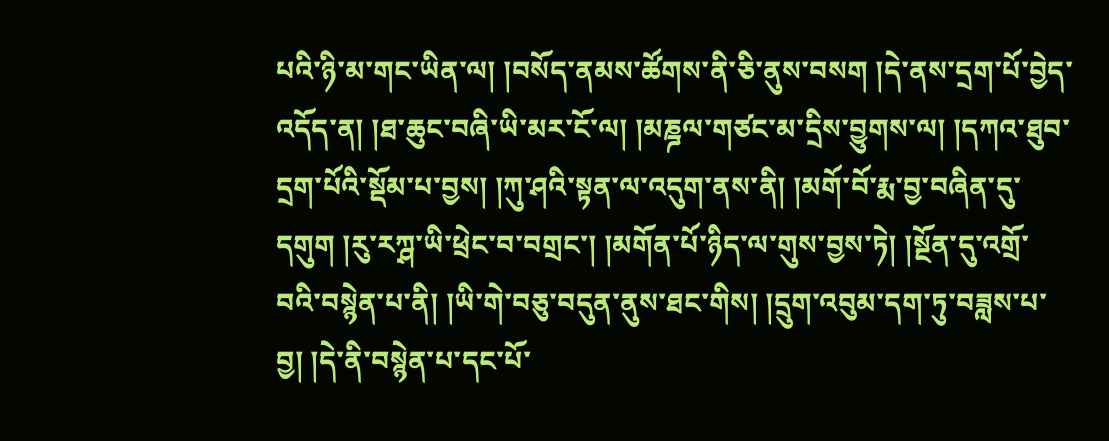པའི་ཉི་མ་གང་ཡིན་ལ། །བསོད་ནམས་ཚོགས་ནི་ཅི་ནུས་བསག །དེ་ནས་དྲག་པོ་བྱེད་འདོད་ན། །ཐ་ཆུང་བཞི་ཡི་མར་ངོ་ལ། །མཎྜལ་གཙང་མ་དྲིས་བྱུགས་ལ། །དཀའ་ཐུབ་དྲག་པོའི་སྡོམ་པ་བྱས། །ཀུ་ཤའི་སྟན་ལ་འདུག་ནས་ནི། །མགོ་བོ་རྨ་བྱ་བཞིན་དུ་དགུག །རུ་རཀྴ་ཡི་ཕྲེང་བ་བགྲང་། །མགོན་པོ་ཉིད་ལ་གུས་བྱས་ཏེ། །སྔོན་དུ་འགྲོ་བའི་བསྙེན་པ་ནི། །ཡི་གེ་བཅུ་བདུན་ནུས་ཐང་གིས། །དྲུག་འབུམ་དག་ཏུ་བཟླས་པ་བྱ། །དེ་ནི་བསྙེན་པ་དང་པོ་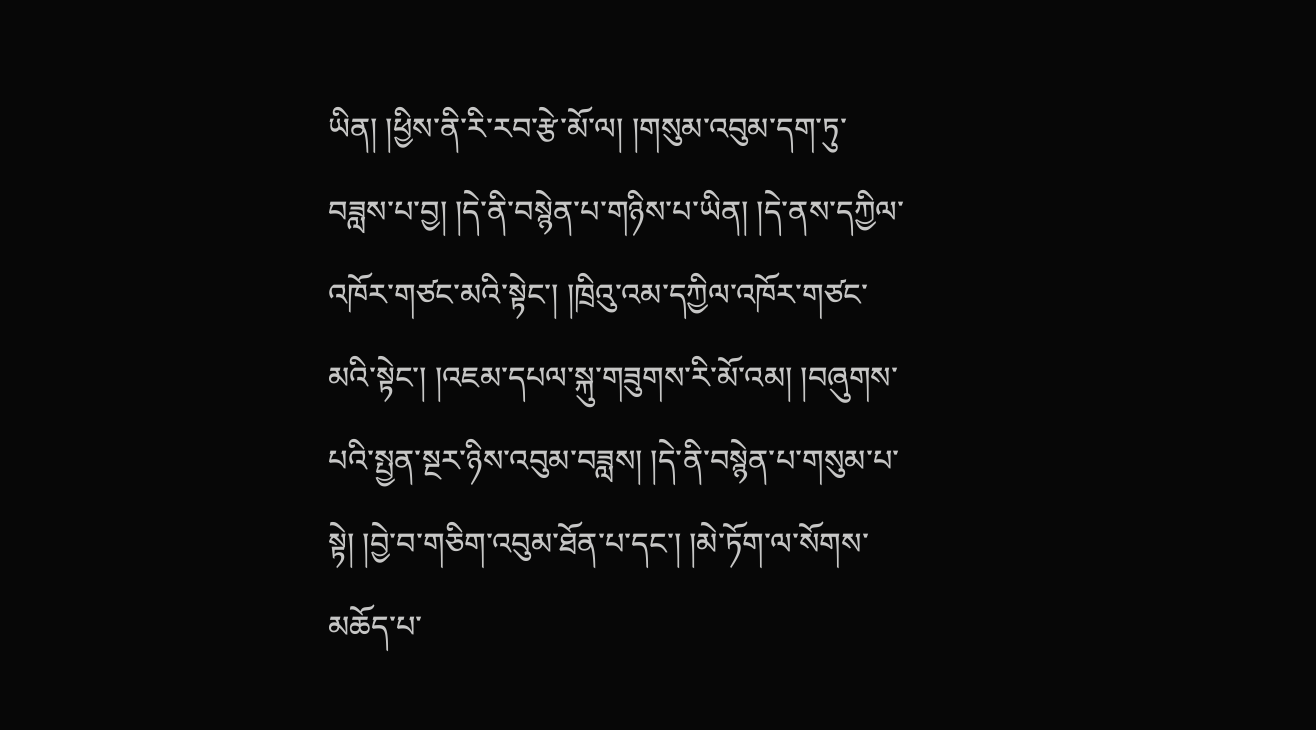ཡིན། །ཕྱིས་ནི་རི་རབ་རྩེ་མོ་ལ། །གསུམ་འབུམ་དག་ཏུ་བཟླས་པ་བྱ། །དེ་ནི་བསྙེན་པ་གཉིས་པ་ཡིན། །དེ་ནས་དཀྱིལ་འཁོར་གཙང་མའི་སྟེང་། །ཁྲིའུ་འམ་དཀྱིལ་འཁོར་གཙང་མའི་སྟེང་། །འཇམ་དཔལ་སྐུ་གཟུགས་རི་མོ་འམ། །བཞུགས་པའི་སྤྱན་སྔར་ཉིས་འབུམ་བཟླས། །དེ་ནི་བསྙེན་པ་གསུམ་པ་སྟེ། །བྱེ་བ་གཅིག་འབུམ་ཐོན་པ་དང་། །མེ་ཏོག་ལ་སོགས་མཆོད་པ་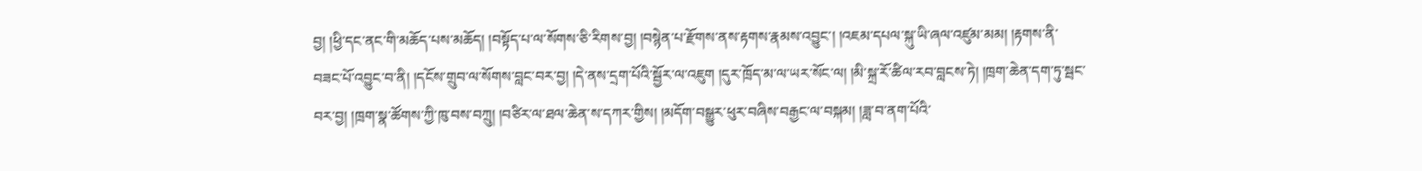བྱ། །ཕྱི་དང་ནང་གི་མཆོད་པས་མཆོད། །བསྟོད་པ་ལ་སོགས་ཅི་རིགས་བྱ། །བསྙེན་པ་རྫོགས་ནས་རྟགས་རྣམས་འབྱུང་། །འཇམ་དཔལ་སྐུ་ཡི་ཞལ་འཛུམ་མམ། །རྟགས་ནི་བཟང་པོ་འབྱུང་བ་ནི། །དངོས་གྲུབ་ལ་སོགས་བླང་བར་བྱ། །དེ་ནས་དྲག་པོའི་སྦྱོར་ལ་འཇུག །དུར་ཁྲོད་མ་ལ་ཡར་སོང་ལ། །མི་སྐྲ་རོ་ཚིལ་རབ་བླངས་ཏེ། །ཁྲག་ཆེན་དག་ཏུ་སྦང་བར་བྱ། །ཁྲག་སྣ་ཚོགས་ཀྱི་ཁུ་བས་བཀྲུ། །བཙིར་ལ་ཐལ་ཆེན་ས་དཀར་གྱིས། །མདོག་བསྒྱུར་ཕུར་བཞིས་བརྒྱང་ལ་བསྐམ། །ཟླ་བ་ནག་པོའི་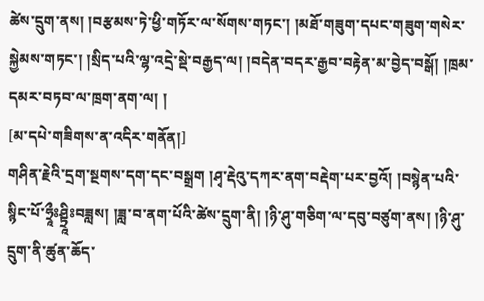ཚེས་དྲུག་ནས། །བརྩམས་ཏེ་ཕྱི་གཏོར་ལ་སོགས་གཏང་། །མཐོ་གཟུག་དཔང་གཟུག་གསེར་སྐྱེམས་གཏང་། །སྲིད་པའི་ལྷ་འདྲེ་སྡེ་བརྒྱད་ལ། །བདེན་བདར་རྒྱབ་བརྟེན་མ་བྱེད་བསྒོ། །ཁྲམ་དམར་བཏབ་ལ་ཁྲག་ནག་ལ། །
[མ་དཔེ་གཟིགས་ན་འདིར་གནོན།]
གཤིན་རྗེའི་དྲག་སྔགས་དག་དང་བསྒྲག །ཤྭ་རྡེའུ་དཀར་ནག་བརྡེག་པར་བྱའོ། །བསྙེན་པའི་སྙིང་པོ་ཧྲཱྀཿཤྟྲཱིཿབཟླས། །ཟླ་བ་ནག་པོའི་ཚེས་དྲུག་ནི། །ཉི་ཤུ་གཅིག་ལ་དབུ་བཙུག་ནས། །ཉི་ཤུ་དྲུག་ནི་ཚུན་ཆོད་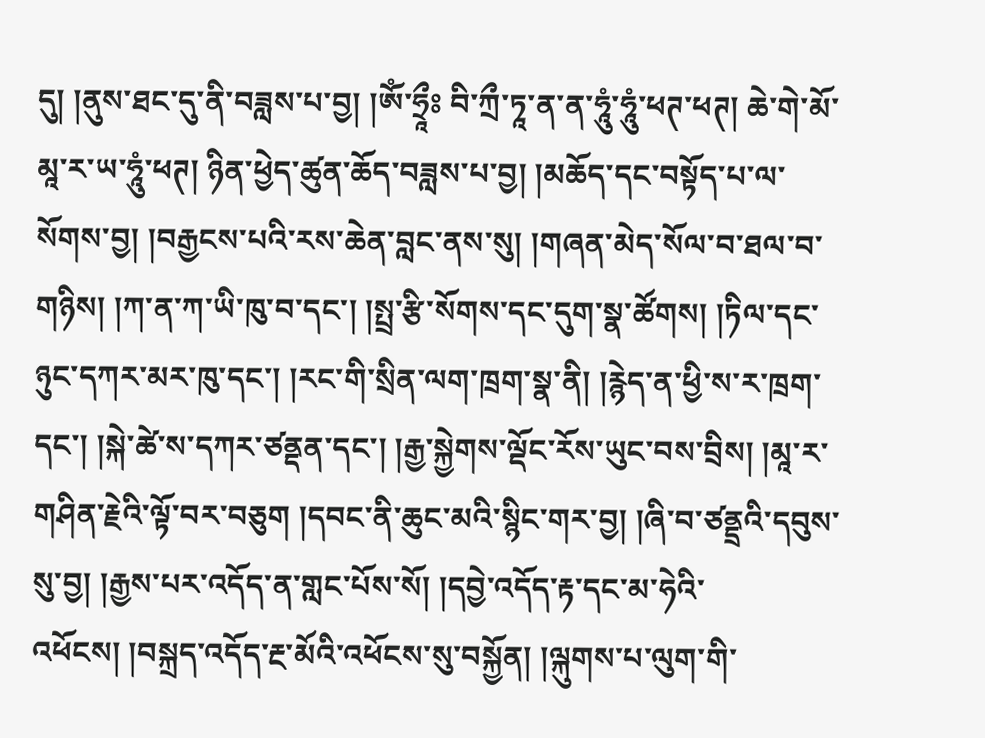དུ། །ནུས་ཐང་དུ་ནི་བཟླས་པ་བྱ། །ཨོཾ་ཧྲཱྀཿ བི་ཀྲྀ་ཏཱ་ན་ན་ཧཱུཾ་ཧཱུཾ་ཕཊ་ཕཊ། ཆེ་གེ་མོ་མཱ་ར་ཡ་ཧཱུཾ་ཕཊ། ཉིན་ཕྱེད་ཚུན་ཆོད་བཟླས་པ་བྱ། །མཆོད་དང་བསྟོད་པ་ལ་སོགས་བྱ། །བརྒྱངས་པའི་རས་ཆེན་བླང་ནས་སུ། །གཞན་མེད་སོལ་བ་ཐལ་བ་གཉིས། །ཀ་ན་ཀ་ཡི་ཁུ་བ་དང་། །སྤྲ་རྩི་སོགས་དང་དུག་སྣ་ཚོགས། །ཏིལ་དང་ཉུང་དཀར་མར་ཁུ་དང་། །རང་གི་སྲིན་ལག་ཁྲག་སྣ་ནི། །རྙེད་ན་ཕྱི་ས་ར་ཁྲག་དང་། །སྐེ་ཚེ་ས་དཀར་ཙནྡན་དང་། །རྒྱ་སྐྱེགས་ལྡོང་རོས་ཡུང་བས་བྲིས། །མཱ་ར་གཤིན་རྗེའི་ལྟོ་བར་བཅུག །དབང་ནི་ཆུང་མའི་སྙིང་གར་བྱ། །ཞི་བ་ཙནྡྲའི་དབུས་སུ་བྱ། །རྒྱས་པར་འདོད་ན་གླང་པོས་སོ། །དབྱེ་འདོད་རྟ་དང་མ་ཧེའི་འཕོངས། །བསྐྲད་འདོད་རྔ་མོའི་འཕོངས་སུ་བསྐྱོན། །ལྐུགས་པ་ལུག་གི་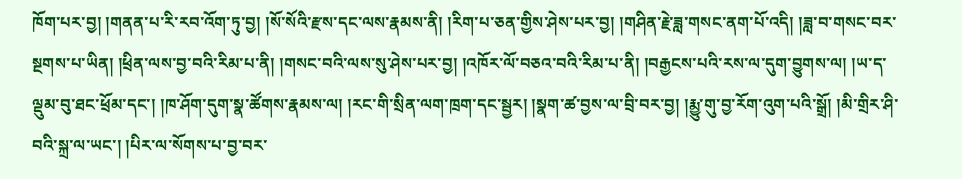ཁོག་པར་བྱ། །གནན་པ་རི་རབ་འོག་ཏུ་བྱ། །སོ་སོའི་རྫས་དང་ལས་རྣམས་ནི། །རིག་པ་ཅན་གྱིས་ཤེས་པར་བྱ། །གཤིན་རྗེ་ཟླ་གསང་ནག་པོ་འདི། །ཟླ་བ་གསང་བར་སྔགས་པ་ཡིན། །ཕྲིན་ལས་བྱ་བའི་རིམ་པ་ནི། །གསང་བའི་ལས་སུ་ཤེས་པར་བྱ། །འཁོར་ལོ་བཅའ་བའི་རིམ་པ་ནི། །བརྒྱངས་པའི་རས་ལ་དུག་བྱུགས་ལ། །ཡ་ད་ལྡུམ་བུ་ཐང་ཕྲོམ་དང་། །ཁ་ཤོག་དུག་སྣ་ཚོགས་རྣམས་ལ། །རང་གི་སྲིན་ལག་ཁྲག་དང་སྦྱར། །སྣག་ཚ་བྱས་ལ་བྲི་བར་བྱ། །རྨྱུ་གུ་བྱ་རོག་འུག་པའི་སྒྲོ། །མི་གྲིར་ཤི་བའི་སྐྲ་ལ་ཡང་། །པིར་ལ་སོགས་པ་བྱ་བར་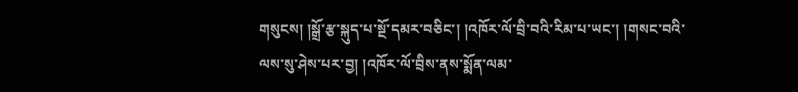གསུངས། །སྒྲོ་རྩ་སྐུད་པ་སྔོ་དམར་བཅིང་། །འཁོར་ལོ་བྲི་བའི་རིམ་པ་ཡང་། །གསང་བའི་ལས་སུ་ཤེས་པར་བྱ། །འཁོར་ལོ་བྲིས་ནས་སྨོན་ལམ་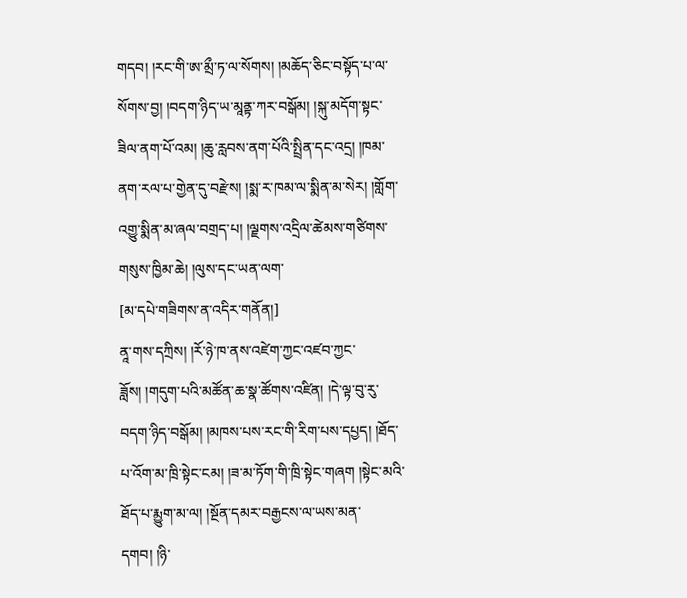གདབ། །རང་གི་ཨ་མྲྀ་ཏ་ལ་སོགས། །མཆོད་ཅིང་བསྟོད་པ་ལ་སོགས་བྱ། །བདག་ཉིད་ཡ་མཱནྟ་ཀར་བསྒོམ། །སྐུ་མདོག་སྟང་ཟིལ་ནག་པོ་འམ། །ཆུ་རླབས་ནག་པོའི་སྤྲིན་དང་འདྲ། །ཁམ་ནག་རལ་པ་གྱེན་དུ་བརྫེས། །སྨ་ར་ཁམ་ལ་སྨིན་མ་སེར། །གློག་འགྱུ་སྨིན་མ་ཞལ་བགྲད་པ། །ལྗགས་འདྲིལ་ཚེམས་གཙིགས་གསུས་ཁྱིམ་ཆེ། །ལུས་དང་ཡན་ལག་
[མ་དཔེ་གཟིགས་ན་འདིར་གནོན།]
ནཱ་གས་དཀྲིས། །རོ་ཉེ་ཁ་ནས་འཛེག་ཀྱང་འཛབ་ཀྱང་ཟློས། །གདུག་པའི་མཚོན་ཆ་སྣ་ཚོགས་འཛིན། །དེ་ལྟ་བུ་རུ་བདག་ཉིད་བསྒོམ། །མཁས་པས་རང་གི་རིག་པས་དཔྱད། །ཐོད་པ་འོག་མ་ཁྲི་སྟེང་ངམ། །ཟ་མ་ཏོག་གི་ཁྲི་སྟེང་གཞག །སྟེང་མའི་ཐོད་པ་རྨྱུག་མ་ལ། །སྔོན་དམར་བརྒྱངས་ལ་ཡས་མན་དགབ། །ཉི་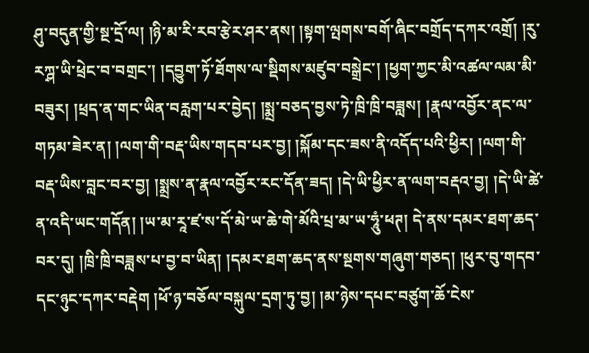ཤུ་བདུན་གྱི་སྔ་དྲོ་ལ། །ཉི་མ་རི་རབ་རྩེར་ཤར་ནས། །སྟག་ལྤགས་བགོ་ཞིང་བགྲོད་དཀར་འགྲོ། །རུ་རཀྴ་ཡི་ཕྲེང་བ་བགྲང་། །དབྱུག་ཏོ་ཐོགས་ལ་སྡིགས་མཛུབ་བསྒྲེང་། །ཕྱག་ཀྱང་མི་འཚལ་ལམ་མི་བཟུར། །ཕྲད་ན་གང་ཡིན་བརླག་པར་བྱེད། །སྨྲ་བཅད་བྱས་ཏེ་ཁྲི་ཁྲི་བཟླས། །རྣལ་འབྱོར་ནང་ལ་གཏམ་ཟེར་ན། །ལག་གི་བརྡ་ཡིས་གདབ་པར་བྱ། །སྐོམ་དང་ཟས་ནི་འདོད་པའི་ཕྱིར། །ལག་གི་བརྡ་ཡིས་བླང་བར་བྱ། །སྨྲས་ན་རྣལ་འབྱོར་རང་དོན་ཟད། །དེ་ཡི་ཕྱིར་ན་ལག་བརྡའ་བྱ། །དེ་ཡི་ཚེ་ན་འདི་ཡང་གདོན། །ཡ་མ་རཱ་ཛ་ས་དོ་མེ་ཡ་ཆེ་གེ་མོའི་པྲ་མ་ཡ་ཧཱུཾ་ཕཊ། དེ་ནས་དམར་ཐག་ཆད་བར་དུ། །ཁྲི་ཁྲི་བཟླས་པ་བྱ་བ་ཡིན། །དམར་ཐག་ཆད་ནས་སྔགས་གཞུག་གཅད། །ཕུར་བུ་གདབ་དང་ཉུང་དཀར་བརྡེག །ཕོ་ཉ་བཅོལ་བསྐུལ་དྲག་ཏུ་བྱ། །མ་ཉེས་དཔང་བཙུག་ཆོ་ངེས་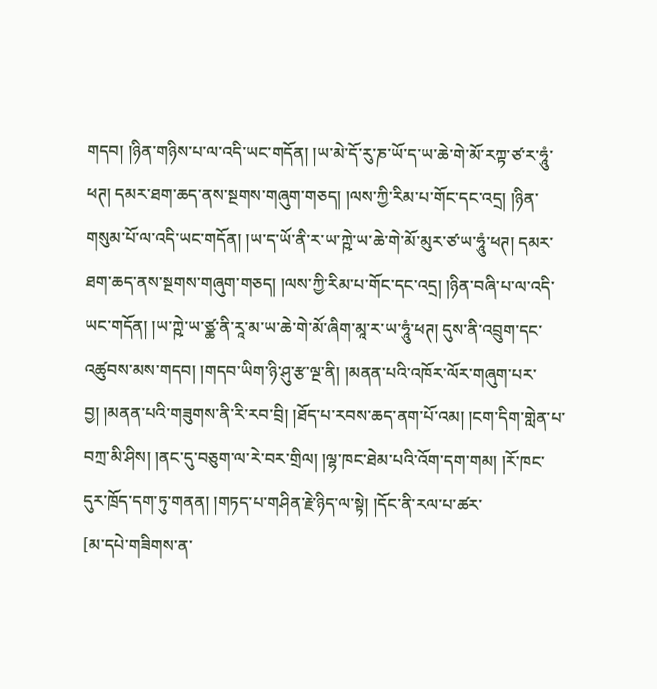གདབ། །ཉིན་གཉིས་པ་ལ་འདི་ཡང་གདོན། །ཡ་མེ་དོ་རུ་ཎ་ཡོ་ད་ཡ་ཆེ་གེ་མོ་རཀྟ་ཙ་ར་ཧཱུཾ་ཕཊ། དམར་ཐག་ཆད་ནས་སྔགས་གཞུག་གཅད། །ལས་ཀྱི་རིམ་པ་གོང་དང་འདྲ། །ཉིན་གསུམ་པོ་ལ་འདི་ཡང་གདོན། །ཡ་ད་ཡོ་ནི་ར་ཡ་ཀྵེ་ཡ་ཆེ་གེ་མོ་མུར་ཙ་ཡ་ཧཱུཾ་ཕཊ། དམར་ཐག་ཆད་ནས་སྔགས་གཞུག་གཅད། །ལས་ཀྱི་རིམ་པ་གོང་དང་འདྲ། །ཉིན་བཞི་པ་ལ་འདི་ཡང་གདོན། །ཡ་ཀྵེ་ཡ་ཙྪ་ནི་རཱ་མ་ཡ་ཆེ་གེ་མོ་ཞིག་མཱ་ར་ཡ་ཧཱུཾ་ཕཊ། དུས་ནི་འབྲུག་དང་འཚུབས་མས་གདབ། །གདབ་ཡིག་ཉི་ཤུ་རྩ་ལྔ་ནི། །མནན་པའི་འཁོར་ལོར་གཞུག་པར་བྱ། །མནན་པའི་གཟུགས་ནི་རི་རབ་བྲི། །ཐོད་པ་རབས་ཆད་ནག་པོ་འམ། །ངག་དིག་གླེན་པ་བཀྲ་མི་ཤིས། །ནང་དུ་བཅུག་ལ་རེ་བར་གྲིལ། །ལྷ་ཁང་ཐེམ་པའི་འོག་དག་གམ། །རོ་ཁང་དུར་ཁྲོད་དག་ཏུ་གནན། །གཏད་པ་གཤིན་རྗེ་ཉིད་ལ་སྟེ། །དོང་ནི་རལ་པ་ཚར་
[མ་དཔེ་གཟིགས་ན་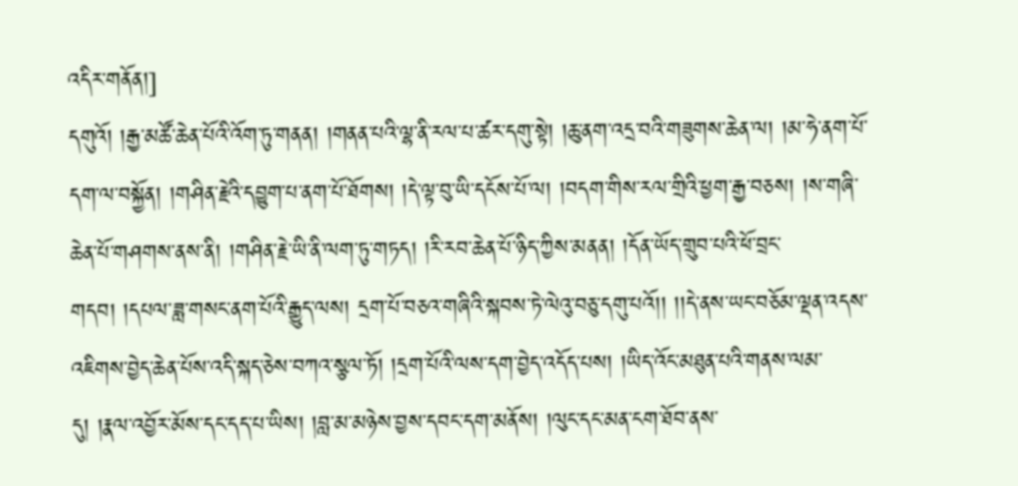འདིར་གནོན།]
དགུའོ། །རྒྱ་མཚོ་ཆེན་པོའི་འོག་ཏུ་གནན། །གནན་པའི་ལྷ་ནི་རལ་པ་ཚར་དགུ་སྟེ། །ཆུ་ནག་འདྲ་བའི་གཟུགས་ཆེན་ལ། །མ་ཧེ་ནག་པོ་དག་ལ་བསྐྱོན། །གཤིན་རྗེའི་དབྱུག་པ་ནག་པོ་ཐོགས། །དེ་ལྟ་བུ་ཡི་དངོས་པོ་ལ། །བདག་གིས་རལ་གྲིའི་ཕྱག་རྒྱ་བཅས། །ས་གཞི་ཆེན་པོ་གཤགས་ནས་ནི། །གཤིན་རྗེ་ཡི་ནི་ལག་ཏུ་གཏད། །རི་རབ་ཆེན་པོ་ཉིད་ཀྱིས་མནན། །དོན་ཡོད་གྲུབ་པའི་ཕོ་བྲང་གདབ། །དཔལ་ཟླ་གསང་ནག་པོའི་རྒྱུད་ལས། དྲག་པོ་བཅའ་གཞིའི་སྐབས་ཏེ་ལེའུ་བཅུ་དགུ་པའོ།། །།དེ་ནས་ཡང་བཅོམ་ལྡན་འདས་འཇིགས་བྱེད་ཆེན་པོས་འདི་སྐད་ཅེས་བཀའ་སྩལ་ཏོ། །དྲག་པོའི་ལས་དག་བྱེད་འདོད་པས། །ཡིད་འོང་མཐུན་པའི་གནས་ལམ་དུ། །རྣལ་འབྱོར་མོས་དང་དད་པ་ཡིས། །བླ་མ་མཉེས་བྱས་དབང་དག་མནོས། །ལུང་དང་མན་ངག་ཐོབ་ནས་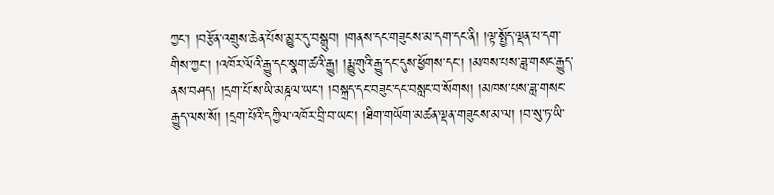ཀྱང་། །བརྩོན་འགྲུས་ཆེན་པོས་མྱུར་དུ་བསྒྲུབ། །གནས་དང་གཟུངས་མ་དག་དང་ནི། །ལྟ་སྤྱོད་ལྡན་པ་དག་གིས་ཀྱང་། །འཁོར་ལོའི་རྒྱུ་དང་སྣག་ཚའི་རྒྱུ། །རྨྱུ་གུའི་རྒྱུ་དང་དུས་ཕྱོགས་དང་། །མཁས་པས་ཟླ་གསང་རྒྱུད་ནས་བཤད། །དྲག་པོ་ས་ཡི་མཎྜལ་ཡང་། །བསྐྲད་དང་བཟུང་དང་བསླང་བ་སོགས། །མཁས་པས་ཟླ་གསང་རྒྱུད་ལས་སོ། །དྲག་པོའི་དཀྱིལ་འཁོར་བྲི་བ་ཡང་། །ཐིག་གཡོག་མཚན་ལྡན་གཟུངས་མ་ལ། །བ་སུ་ཏ་ཡི་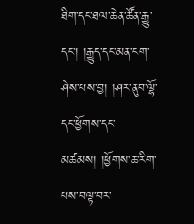ཐིག་དང་ཐལ་ཆེན་ཚོན་རྒྱུ་དང་། །རྒྱུད་དང་མན་ངག་ཤེས་པས་བྱ། །ཤར་ནུབ་ལྷོ་དང་ཕྱོགས་དང་མཚམས། །ཕྱོགས་ཆ་རིག་པས་བལྟ་བར་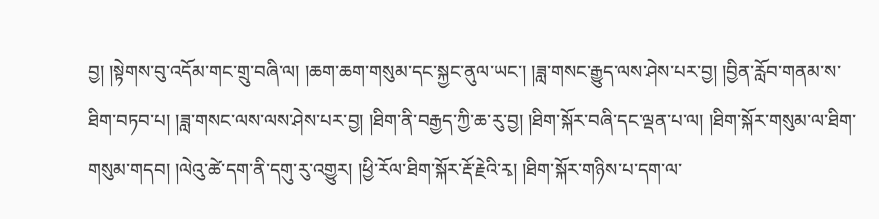བྱ། །སྟེགས་བུ་འདོམ་གང་གྲུ་བཞི་ལ། །ཆག་ཆག་གསུམ་དང་སྐྱང་ནུལ་ཡང་། །ཟླ་གསང་རྒྱུད་ལས་ཤེས་པར་བྱ། །བྱིན་རློབ་གནམ་ས་ཐིག་བཏབ་པ། །ཟླ་གསང་ལས་ལས་ཤེས་པར་བྱ། །ཐིག་ནི་བརྒྱད་ཀྱི་ཆ་རུ་བྱ། །ཐིག་སྐོར་བཞི་དང་ལྡན་པ་ལ། །ཐིག་སྐོར་གསུམ་ལ་ཐིག་གསུམ་གདབ། །ལེའུ་ཚེ་དག་ནི་དགུ་རུ་འགྱུར། །ཕྱི་རོལ་ཐིག་སྐོར་རྡོ་རྗེའི་རྭ། །ཐིག་སྐོར་གཉིས་པ་དག་ལ་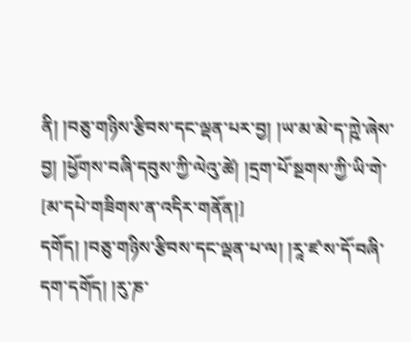ནི། །བཅུ་གཉིས་རྩིབས་དང་ལྡན་པར་བྱ། །ཡ་མ་མེ་ད་ཀྵེ་ཞེས་བྱ། །ཕྱོགས་བཞི་དབུས་ཀྱི་ལེའུ་ཚེ། །དྲག་པོ་སྔགས་ཀྱི་ཡི་གེ་
[མ་དཔེ་གཟིགས་ན་འདིར་གནོན།]
དགོད། །བཅུ་གཉིས་རྩིབས་དང་ལྡན་པ་ལ། །རཱ་ཛ་ས་དོ་བཞི་དག་དགོད། །རུ་ཎ་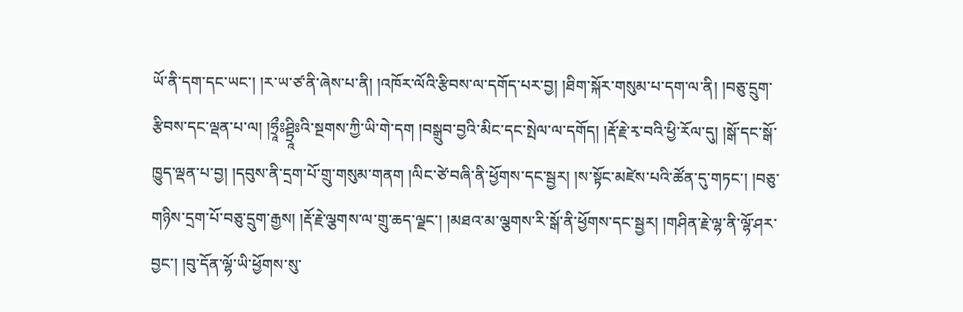ཡོ་ནི་དག་དང་ཡང་། །ར་ཡ་ཙ་ནི་ཞེས་པ་ནི། །འཁོར་ལོའི་རྩིབས་ལ་དགོད་པར་བྱ། །ཐིག་སྐོར་གསུམ་པ་དག་ལ་ནི། །བཅུ་དྲུག་རྩིབས་དང་ལྡན་པ་ལ། །ཧྲཱྀཿཤྟྲཱིཿའི་སྔགས་ཀྱི་ཡི་གེ་དག །བསྒྲུབ་བྱའི་མིང་དང་སྤེལ་ལ་དགོད། །རྡོ་རྗེ་རྭ་བའི་ཕྱི་རོལ་དུ། །སྒོ་དང་སྒོ་ཁྱུད་ལྡན་པ་བྱ། །དབུས་ནི་དྲག་པོ་གྲུ་གསུམ་གནག །ལིང་ཙེ་བཞི་ནི་ཕྱོགས་དང་སྦྱར། །ས་སྟོང་མཛེས་པའི་ཚོན་དུ་གཏང་། །བཅུ་གཉིས་དྲག་པོ་བཅུ་དྲུག་རྒྱས། །རྡོ་རྗེ་ལྕགས་ལ་གྲུ་ཆད་ལྗང་། །མཐའ་མ་ལྕགས་རི་སྒོ་ནི་ཕྱོགས་དང་སྦྱར། །གཤིན་རྗེ་ལྷ་ནི་ལྷོ་ཤར་བྱང་། །བུ་དོན་ལྷོ་ཡི་ཕྱོགས་སུ་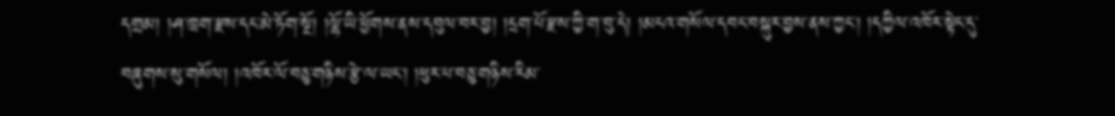དགྲམ། །ཤ་ཁྲག་རྫས་དང་མེ་ཏོག་སྔོ། །ལྷོ་ཡི་ཕྱོགས་ནས་དབུལ་བར་བྱ། །དྲག་པོ་རྫས་ཀྱི་ག་བུ་དེ། །མངའ་གསོལ་དབང་བསྐུར་བྱས་ནས་ཀྱང་། །དཀྱིལ་འཁོར་སྟེང་དུ་བཞུགས་སུ་གསོལ། །འཁོར་ལོ་བཅུ་གཉིས་རྩེ་ལ་ཡང་། །ཕུར་པ་བཅུ་གཉིས་རིམ་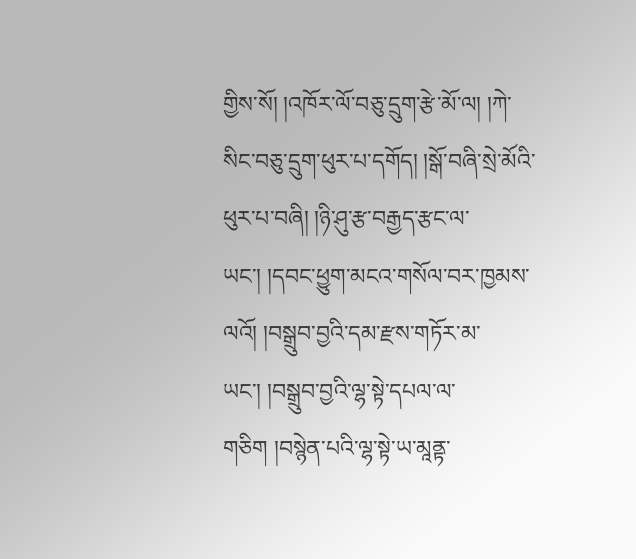གྱིས་སོ། །འཁོར་ལོ་བཅུ་དྲུག་རྩེ་མོ་ལ། །ཀེ་སིང་བཅུ་དྲུག་ཕུར་པ་དགོད། །སྒོ་བཞི་སྲེ་མོའི་ཕུར་པ་བཞི། །ཉི་ཤུ་རྩ་བརྒྱད་རྩང་ལ་ཡང་། །དབང་ཕྱུག་མངའ་གསོལ་བར་ཁྱམས་ལའོ། །བསྒྲུབ་བྱའི་དམ་རྫས་གཏོར་མ་ཡང་། །བསྒྲུབ་བྱའི་ལྷ་སྟེ་དཔལ་ལ་གཅིག །བསྙེན་པའི་ལྷ་སྟེ་ཡ་མཱནྟ་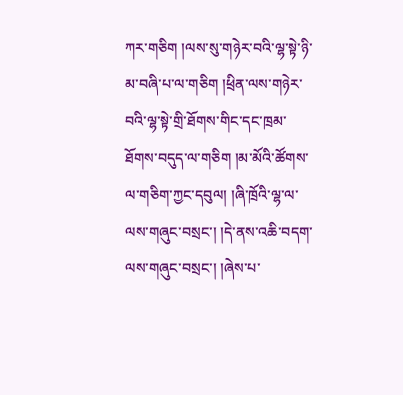ཀར་གཅིག །ལས་སུ་གཉེར་བའི་ལྷ་སྟེ་ཉི་མ་བཞི་པ་ལ་གཅིག །ཕྲིན་ལས་གཉེར་བའི་ལྷ་སྟེ་གྲི་ཐོགས་གིང་དང་ཁྲམ་ཐོགས་བདུད་ལ་གཅིག །མ་མོའི་ཚོགས་ལ་གཅིག་ཀྱང་དབུལ། །ཞི་ཁྲོའི་ལྷ་ལ་ལས་གཞུང་བསྲང་། །དེ་ནས་འཆི་བདག་ལས་གཞུང་བསྲང་། །ཞེས་པ་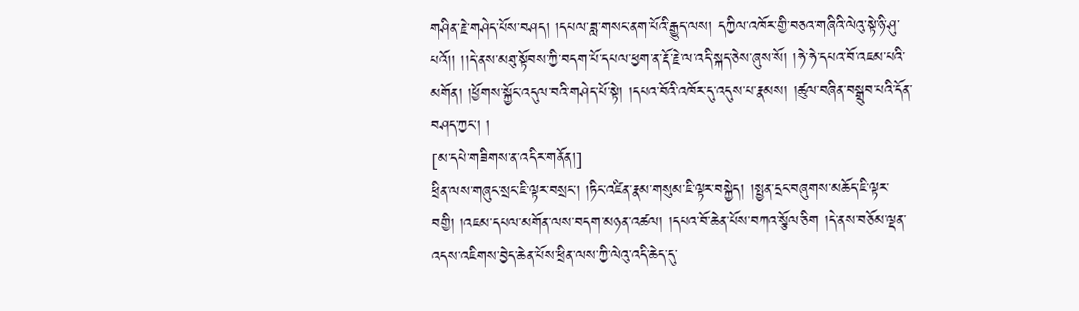གཤིན་རྗེ་གཤེད་པོས་བཤད། །དཔལ་ཟླ་གསང་ནག་པོའི་རྒྱུད་ལས། དཀྱིལ་འཁོར་གྱི་བཅའ་གཞིའི་ལེའུ་སྟེ་ཉི་ཤུ་པའོ།། །།དེ་ནས་མཐུ་སྟོབས་ཀྱི་བདག་པོ་དཔལ་ཕྱག་ན་རྡོ་རྗེ་ལ་འདི་སྐད་ཅེས་ཞུས་སོ། །ཧེ་ཧེ་དཔའ་བོ་འཇམ་པའི་མགོན། །ཕྱོགས་སྐྱོང་འདུལ་བའི་གཤེད་པོ་སྟེ། །དཔའ་བོའི་འཁོར་དུ་འདུས་པ་རྣམས། །ཚུལ་བཞིན་བསྒྲུབ་པའི་དོན་བཤད་ཀྱང་། །
[མ་དཔེ་གཟིགས་ན་འདིར་གནོན།]
ཕྲིན་ལས་གཞུང་སྲང་ཇི་ལྟར་བསྲང་། །ཏིང་འཛིན་རྣམ་གསུམ་ཇི་ལྟར་བསྐྱེད། །སྤྱན་དྲང་བཞུགས་མཆོད་ཇི་ལྟར་བགྱི། །འཇམ་དཔལ་མགོན་ལས་བདག་མཉན་འཚལ། །དཔའ་བོ་ཆེན་པོས་བཀའ་སྩོལ་ཅིག །དེ་ནས་བཅོམ་ལྡན་འདས་འཇིགས་བྱེད་ཆེན་པོས་ཕྲིན་ལས་ཀྱི་ལེའུ་འདི་ཆེད་དུ་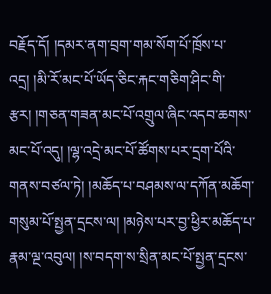བརྗོད་དོ། །དམར་ནག་བྲག་གམ་སོག་པོ་ཁྲོས་པ་འདྲ། །མི་རོ་མང་པོ་ཡོད་ཅིང་རྐང་གཅིག་ཤིང་གི་རྩར། །གཅན་གཟན་མང་པོ་འགྲུལ་ཞིང་འདབ་ཆགས་མང་པོ་འདུ། །ལྷ་འདྲེ་མང་པོ་ཚོགས་པར་དྲག་པོའི་གནས་བཙལ་ཏེ། །མཆོད་པ་བཤམས་ལ་དཀོན་མཆོག་གསུམ་པོ་སྤྱན་དྲངས་ལ། །མཉེས་པར་བྱ་ཕྱིར་མཆོད་པ་རྣམ་ལྔ་འབུལ། །ས་བདག་ས་སྲིན་མང་པོ་སྤྱན་དྲངས་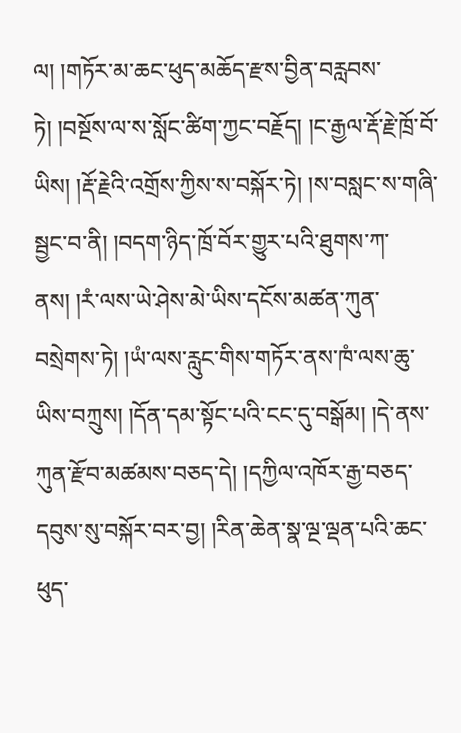ལ། །གཏོར་མ་ཆང་ཕུད་མཆོད་རྫས་བྱིན་བརླབས་ཏེ། །བསྔོས་ལ་ས་སློང་ཚིག་ཀྱང་བརྗོད། །ང་རྒྱལ་རྡོ་རྗེ་ཁྲོ་བོ་ཡིས། །རྡོ་རྗེའི་འགྲོས་ཀྱིས་ས་བསྐོར་ཏེ། །ས་བསླང་ས་གཞི་སྦྱང་བ་ནི། །བདག་ཉིད་ཁྲོ་བོར་གྱུར་པའི་ཐུགས་ཀ་ནས། །རཾ་ལས་ཡེ་ཤེས་མེ་ཡིས་དངོས་མཚན་ཀུན་བསྲེགས་ཏེ། །ཡཾ་ལས་རླུང་གིས་གཏོར་ནས་ཁཾ་ལས་ཆུ་ཡིས་བཀྲུས། །དོན་དམ་སྟོང་པའི་ངང་དུ་བསྒོམ། །དེ་ནས་ཀུན་རྫོབ་མཚམས་བཅད་དེ། །དཀྱིལ་འཁོར་རྒྱ་བཅད་དབུས་སུ་བསྐོར་བར་བྱ། །རིན་ཆེན་སྣ་ལྔ་ལྡན་པའི་ཆང་ཕུད་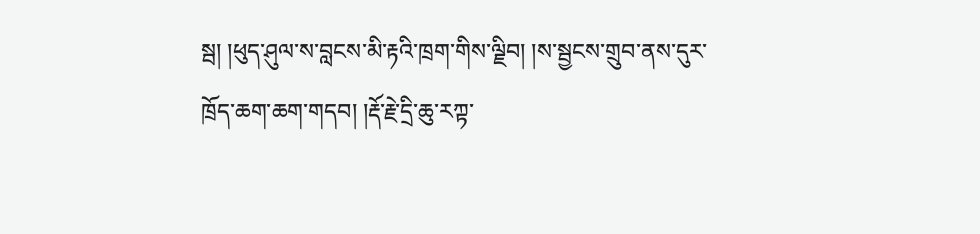སྦ། །ཕུད་ཤུལ་ས་བླངས་མི་རྟའི་ཁྲག་གིས་ལྗིབ། །ས་སྦྱངས་གྲུབ་ནས་དུར་ཁྲོད་ཆག་ཆག་གདབ། །རྡོ་རྗེ་དྲི་ཆུ་རཀྟ་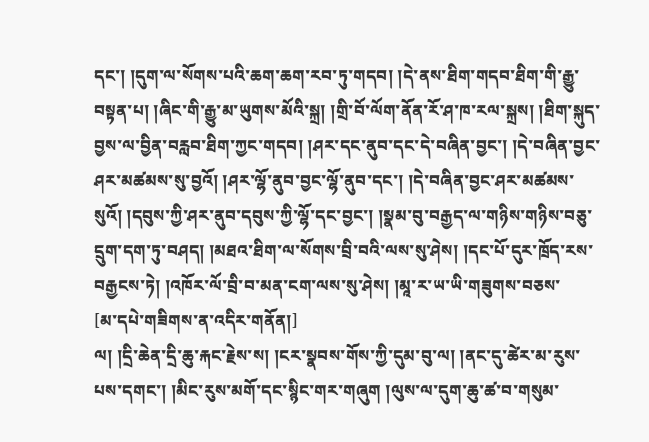དང་། །དུག་ལ་སོགས་པའི་ཆག་ཆག་རབ་ཏུ་གདབ། །དེ་ནས་ཐིག་གདབ་ཐིག་གི་རྒྱུ་བསྟན་པ། །ཞིང་གི་རྒྱུ་མ་ཡུགས་མོའི་སྐྲ། །གྲི་བོ་ལོག་ནོན་རོ་ཤ་ཁ་རལ་སྐྲས། །ཐིག་སྐུད་བྱས་ལ་བྱིན་བརླབ་ཐིག་ཀྱང་གདབ། །ཤར་དང་ནུབ་དང་དེ་བཞིན་བྱང་། །དེ་བཞིན་བྱང་ཤར་མཚམས་སུ་བྱའོ། །ཤར་ལྷོ་ནུབ་བྱང་ལྷོ་ནུབ་དང་། །དེ་བཞིན་བྱང་ཤར་མཚམས་སུའོ། །དབུས་ཀྱི་ཤར་ནུབ་དབུས་ཀྱི་ལྷོ་དང་བྱང་། །སྣམ་བུ་བརྒྱད་ལ་གཉིས་གཉིས་བཅུ་དྲུག་དག་ཏུ་བཤད། །མཐའ་ཐིག་ལ་སོགས་བྲི་བའི་ལས་སུ་ཤེས། །དང་པོ་དུར་ཁྲོད་རས་བརྒྱངས་ཏེ། །འཁོར་ལོ་བྲི་བ་མན་ངག་ལས་སུ་ཤེས། །མཱ་ར་ཡ་ཡི་གཟུགས་བཅས་
[མ་དཔེ་གཟིགས་ན་འདིར་གནོན།]
ལ། །དྲི་ཆེན་དྲི་ཆུ་རྐང་རྗེས་ས། །ངར་སྣབས་གོས་ཀྱི་དུམ་བུ་ལ། །ནང་དུ་ཚེར་མ་རུས་པས་དགང་། །མིང་རུས་མགོ་དང་སྙིང་གར་གཞུག །ལུས་ལ་དུག་ཆུ་ཚ་བ་གསུམ་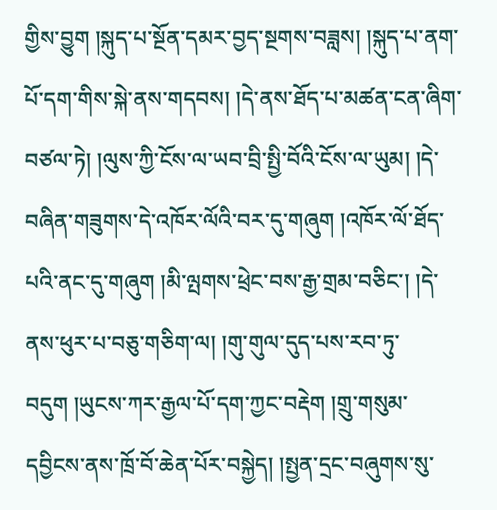གྱིས་བྱུག །སྐུད་པ་སྔོན་དམར་བྱད་སྔགས་བཟླས། །སྐུད་པ་ནག་པོ་དག་གིས་སྐེ་ནས་གདབས། །དེ་ནས་ཐོད་པ་མཚན་ངན་ཞིག་བཙལ་ཏེ། །ལུས་ཀྱི་ངོས་ལ་ཡབ་བྲི་སྤྱི་བོའི་ངོས་ལ་ཡུམ། །དེ་བཞིན་གཟུགས་དེ་འཁོར་ལོའི་བར་དུ་གཞུག །འཁོར་ལོ་ཐོད་པའི་ནང་དུ་གཞུག །མི་ལྤགས་ཕྲེང་བས་རྒྱ་གྲམ་བཅིང་། །དེ་ནས་ཕུར་པ་བཅུ་གཅིག་ལ། །གུ་གུལ་དུད་པས་རབ་ཏུ་བདུག །ཡུངས་ཀར་རྒྱལ་པོ་དག་ཀྱང་བརྡེག །གྲུ་གསུམ་དབྱིངས་ནས་ཁྲོ་བོ་ཆེན་པོར་བསྐྱེད། །སྤྱན་དྲང་བཞུགས་སུ་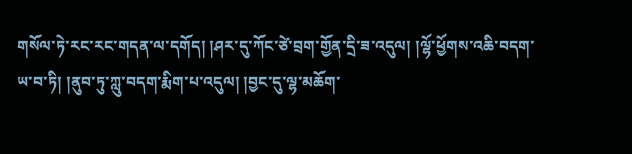གསོལ་ཏེ་རང་རང་གདན་ལ་དགོད། །ཤར་དུ་ཀོང་ཙེ་བྲག་གྱོན་དྲི་ཟ་འདུལ། །ལྷོ་ཕྱོགས་འཆི་བདག་ཡ་བ་ཏི། །ནུབ་ཏུ་ཀླུ་བདག་རྨིག་པ་འདུལ། །བྱང་དུ་ལྷ་མཆོག་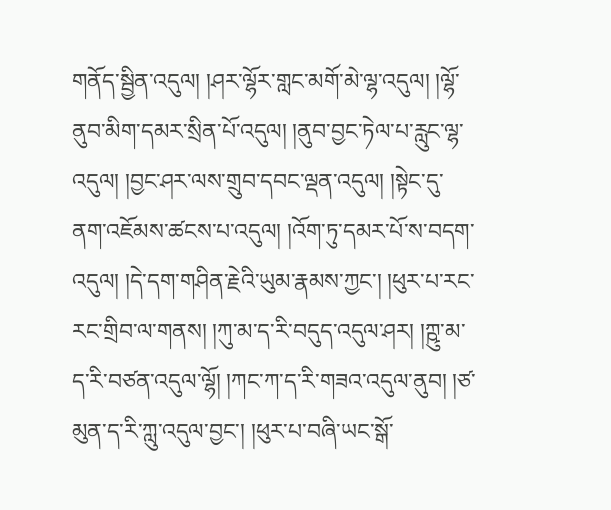གནོད་སྦྱིན་འདུལ། །ཤར་ལྷོར་གླང་མགོ་མེ་ལྷ་འདུལ། །ལྷོ་ནུབ་མིག་དམར་སྲིན་པོ་འདུལ། །ནུབ་བྱང་ཏེལ་པ་རླུང་ལྷ་འདུལ། །བྱང་ཤར་ལས་གྲུབ་དབང་ལྡན་འདུལ། །སྟེང་དུ་ནག་འཇོམས་ཚངས་པ་འདུལ། །འོག་ཏུ་དམར་པོ་ས་བདག་འདུལ། །དེ་དག་གཤིན་རྗེའི་ཡུམ་རྣམས་ཀྱང་། །ཕུར་པ་རང་རང་གྲིབ་ལ་གནས། །ཀུ་མ་ད་རི་བདུད་འདུལ་ཤར། །ཀྵུ་མ་ད་རི་བཙན་འདུལ་ལྷོ། །ཀང་ཀ་ད་རི་གཟའ་འདུལ་ནུབ། །ཙ་མུན་ད་རི་ཀླུ་འདུལ་བྱང་། །ཕུར་པ་བཞི་ཡང་སྒོ་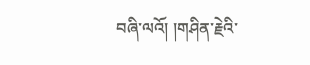བཞི་ལའོ། །གཤིན་རྗེའི་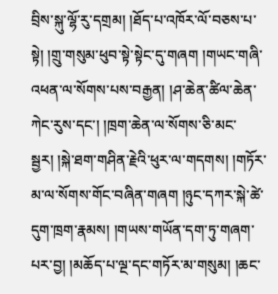བྲིས་སྐུ་ལྷོ་རུ་དགྲམ། །ཐོད་པ་འཁོར་ལོ་བཅས་པ་སྟེ། །གྲུ་གསུམ་ཕུབ་སྟེ་སྟེང་དུ་གཞག །གཡང་གཞི་འཕན་ལ་སོགས་པས་བརྒྱན། །ཤ་ཆེན་ཚིལ་ཆེན་ཀེང་རུས་དང་། །ཁྲག་ཆེན་ལ་སོགས་ཅི་མང་སྦྱར། །སྐེ་ཐག་གཤིན་རྗེའི་ཕུར་ལ་གདགས། །གཏོར་མ་ལ་སོགས་གོང་བཞིན་གཞག །ཉུང་དཀར་སྐེ་ཚེ་དུག་ཁྲག་རྣམས། །གཡས་གཡོན་དག་ཏུ་གཞག་པར་བྱ། །མཆོད་པ་ལྔ་དང་གཏོར་མ་གསུམ། །ཆང་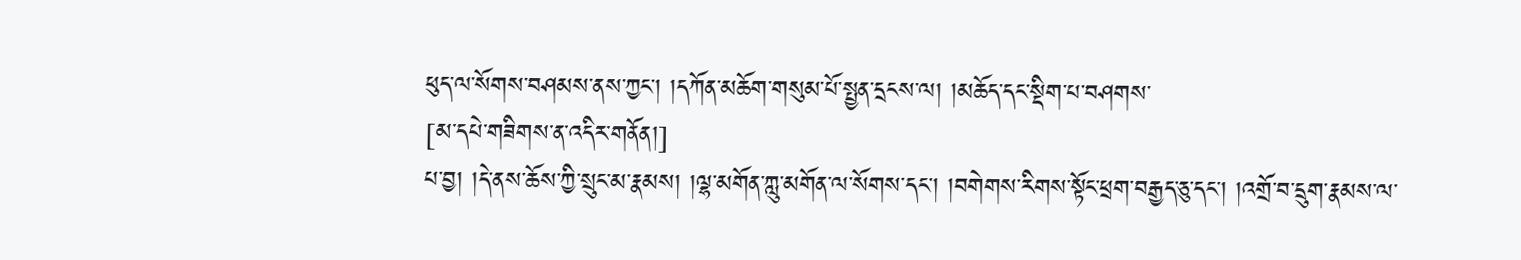ཕུད་ལ་སོགས་བཤམས་ནས་ཀྱང་། །དཀོན་མཆོག་གསུམ་པོ་སྤྱན་དྲངས་ལ། །མཆོད་དང་སྡིག་པ་བཤགས་
[མ་དཔེ་གཟིགས་ན་འདིར་གནོན།]
པ་བྱ། །དེ་ནས་ཆོས་ཀྱི་སྲུང་མ་རྣམས། །ལྷ་མགོན་ཀླུ་མགོན་ལ་སོགས་དང་། །བགེགས་རིགས་སྟོང་ཕྲག་བརྒྱད་ཅུ་དང་། །འགྲོ་བ་དྲུག་རྣམས་ལ་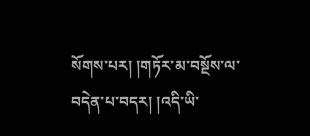སོགས་པར། །གཏོར་མ་བསྔོས་ལ་བདེན་པ་བདར། །འདི་ཡི་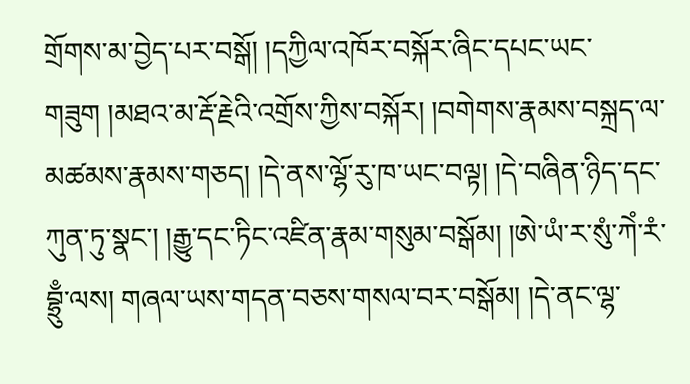གྲོགས་མ་བྱེད་པར་བསྒོ། །དཀྱིལ་འཁོར་བསྐོར་ཞིང་དཔང་ཡང་གཟུག །མཐའ་མ་རྡོ་རྗེའི་འགྲོས་ཀྱིས་བསྐོར། །བགེགས་རྣམས་བསྐྲད་ལ་མཚམས་རྣམས་གཅད། །དེ་ནས་ལྷོ་རུ་ཁ་ཡང་བལྟ། །དེ་བཞིན་ཉིད་དང་ཀུན་ཏུ་སྣང་། །རྒྱུ་དང་ཏིང་འཛིན་རྣམ་གསུམ་བསྒོམ། །ཨེ་ཡཾ་ར་སུཾ་ཀེཾ་རཾ་བྷྲུྃ་ལས། གཞལ་ཡས་གདན་བཅས་གསལ་བར་བསྒོམ། །དེ་ནང་ལྷ་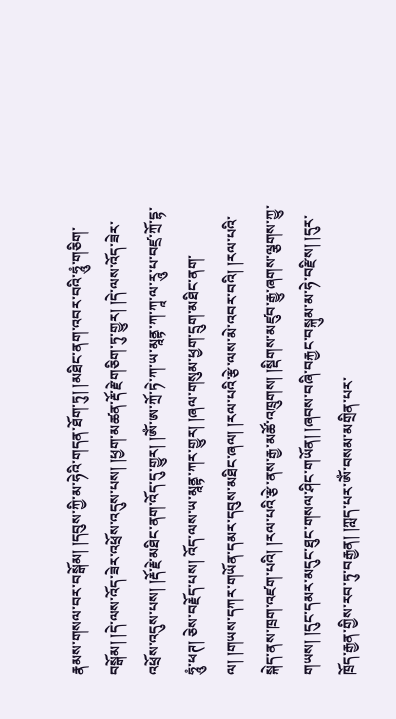རྣམས་གསལ་བར་བསྒོམ། །དབུས་ཀྱི་མ་ཧེའི་གདན་ཐོག་ཏུ། །མཐིང་ནག་འབར་བའི་ཧཱུཾ་གཅིག་བསྒོམ། །དེ་ལས་འོད་ཟེར་འཕྲོས་འདུས་པས། །ཕྱག་མཚན་རྡོ་རྗེ་གཅིག་ཏུ་གྱུར། །དེ་ལས་འོད་ཟེར་འཕྲོས་འདུས་པས། །རྡོ་རྗེ་མཐིང་ནག་འོད་དུ་གྱུར། །ཨོཾ་ཨ་ཀྲོ་ཏེ་ཀ་ཡ་མཱནྟ་ཀ་ཀཱ་ལ་རཱུ་པ་བཛྲ་ཀྲོ་དྷ་ཧཱུཾ་ཕཊ། ཅེས་བརྗོད་པས། འོད་ལས་ཡ་མཱནྟ་ཀར་གྱུར། །ཞལ་གསུམ་ཕྱག་དྲུག་མཐིང་ནག་ལ། །གཡས་དཀར་གཡོན་དམར་དབུས་མཐིང་ཞལ། །རལ་པའི་རྩེ་ལས་མེ་འབར་བའི། །རལ་པའི་སྐེད་ནས་ཁྲག་འཛག་པའི། །རལ་པའི་རྩེ་ནས་རྒྱ་མཚོ་འཁྲུགས། །སྡིགས་མཛུབ་རྒྱུ་ཞགས་ལྕགས་ཀྱུ་གཡས། །དུང་དམར་མདུང་ཐུང་གསལ་ཤིང་གཡོན། །ཞབས་བཞི་བརྐྱང་བསྐུམ་མ་ཧེ་བརྫིས། །དུར་ཁྲོད་རྒྱན་གྱིས་རབ་ཏུ་བརྒྱན། །ཀླད་པར་ཨོཾ་བསམ་མགྲིན་པར་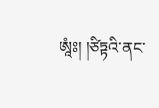ཨཱཾཿ། །ཙིཏྟའི་ནང་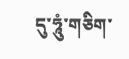དུ་ཧཱུཾ་གཅིག་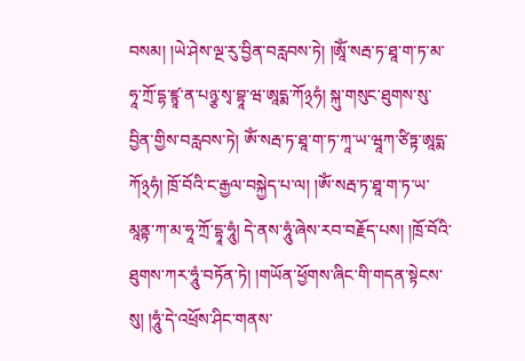བསམ། །ཡེ་ཤེས་ལྔ་རུ་བྱིན་བརླབས་ཏེ། །ཨཱོཾ་སརྦ་ཏ་ཐཱ་ག་ཏ་མ་ཧཱ་ཀྲོ་དྷ་ཛྙཱ་ན་པཉྩ་སྭ་བྷཱ་ཝ་ཨཱདྨ་ཀོ྅ཧཾ། སྐུ་གསུང་ཐུགས་སུ་བྱིན་གྱིས་བརླབས་ཏེ། ཨོཾ་སརྦ་ཏ་ཐཱ་ག་ཏ་ཀཱ་ཡ་ཝཱཀ་ཙིཏྟ་ཨཱདྨ་ཀོ྅ཧཾ། ཁྲོ་བོའི་ང་རྒྱལ་བསྐྱེད་པ་ལ། །ཨོཾ་སརྦ་ཏ་ཐཱ་ག་ཏ་ཡ་མཱནྟ་ཀ་མ་ཧཱ་ཀྲོ་དྷཱ་ཧཱུཾ། དེ་ནས་ཧཱུཾ་ཞེས་རབ་བརྗོད་པས། །ཁྲོ་བོའི་ཐུགས་ཀར་ཧཱུཾ་བཏོན་ཏེ། །གཡོན་ཕྱོགས་ཞིང་གི་གདན་སྟེངས་སུ། །ཧཱུཾ་དེ་འཕྲོས་ཤིང་གནས་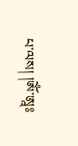པ་ལས། །ཨོཾ་ཨཱཿ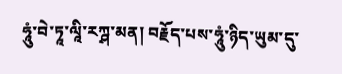ཧཱུཾ་བེ་ཏཱ་ལཱི་རཀྴ་མན། བརྗོད་པས་ཧཱུཾ་ཉིད་ཡུམ་དུ་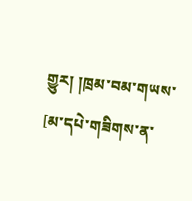གྱུར། །ཁྲམ་བམ་གཡས་
[མ་དཔེ་གཟིགས་ན་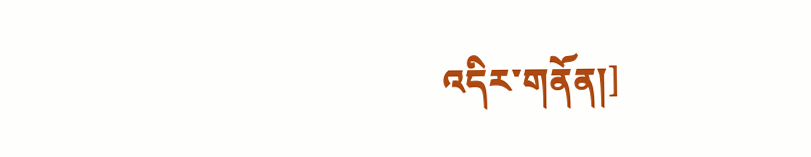འདིར་གནོན།]